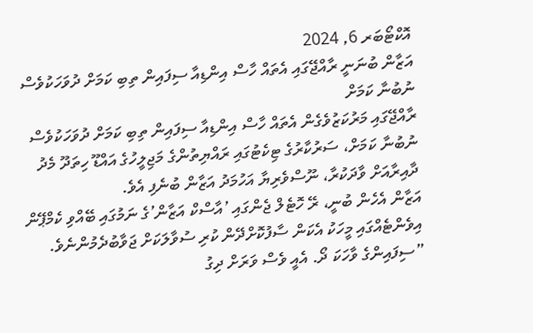އޮކްޓޯބަރ 6, 2024
އަޒާން ބުނަނީ ރާއްޖޭގައި އެތައް ހާސް އިންޑިއާ ސިފައިން ތިބި ކަމަށް ދުވަހަކުވެސް ނުބުނާ ކަމަށް
ރާއްޖޭގައި މަރުކަޒުވެގެން އެތައް ހާސް އިންޑިއާ ސިފައިން ތިބި ކަމަށް ދުވަހަކުވެސް ނުބުނާ ކަމަށް، ސަރުކާރުގެ ޓިކެޓުގައި ރައްޔިތުންގެ މަޖިލީހުގެ އައްޑޫ ހިތަދޫ މެދު ދާއިރާއަށް ވާދަކުރާ، ނޫސްވެރިޔާ އަހުމަދު އަޒާން ބުނެފި އެވެ.
އަޒާން އެހެން ބުނީ، ރޭ ހޮޓެލް ޖެންގައި ’އާސްކް އަޒާން’ގެ ނަމުގައި ބޭއްވި ކެމްޕޭން އިވެންޓެއްގައި މީހަކު އެކަން ސާފުކޮށްދޭން ކުރި ސުވާލަކަށް ޖަވާބުދެމުންނެވެ.
”ސިފައިންގެ ވާހަކަ ދޯ. އެއީ ވެސް ވަރަށް ދިގު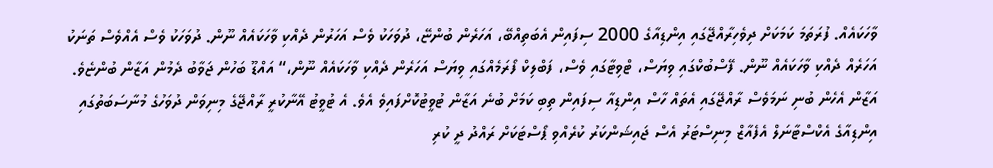ވާހަކައެއް. ފުރަތަމަ ކަމަކަށް ދިވެހިރާއްޖޭގައި އިންޑިއާގެ 2000 ސިފައިން އެބަތިއްބޭ، އަހަރެން ބުންޏޭ، ދުވަހަކު ވެސް އަހަރުން ދެއްކި ވާހަކައެއް ނޫން. ދުވަހަކު ވެސް އެއްވެސް ތަނަކު އަހަރެއް ދެއްކި ވާހަކައެއް ނޫން. ފޭސްބުކްގައި ވިޔަސް، ޓްވިޓާގައި ވެސް، ފަބްލިކް ފޯރަމެއްގައި ވިޔަސް އަހަރެން ދެއްކި ވާހަކައެއް ނޫން،“ އައްޑޫ ބަހުން ޖަވާބު ދެމުން އަޒާން ބުންޏެވެ.
އަޒާން އެހެން ބުނި ނަމަވެސް ރާއްޖޭގައި އެތައް ހާސް އިންޑިއާ ސިފައިން ތިބި ކަމަށް ބުނެ އަޒާން ޓުވީޓުކޮށްފައިވެ އެވެ. އެ ޓުވީޓު އޭނާކުރީ ރާއްޖޭގެ މިނިވަން ދުވަހުގެ މުނާސަބަތުގައި އިންޑިއާގެ އެކްސްޓާނަލް އެފެއާޒް މިނިސްޓަރު އެސް ޖައިޝަންކަރު ކުރެއްވި ޕޯސްޓަކަށް ރައްދު ދީ ކުރި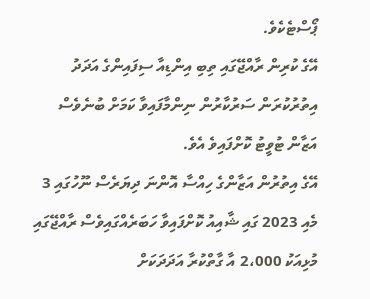ޕޯސްޓެކެވެ.
އޭގެ ކުރިން ރާއްޖޭގައި ތިބި އިންޑިއާ ސިފައިންގެ އަދަދު އިތުރުކުރަން ސަރުކާރުން ނިންމާފައިވާ ކަމަށް ބުނެވެސް އަޒާން ޓުވީޓު ކޮށްފައިވެ އެވެ.
އޭގެ އިތުރުން އަޒާންގެ ހިއްސާ އޮންނަ ދިޔަރެސް ނޫހުގައި 3 މެއި 2023 ގައި ޝާއިއު ކޮށްފައިވާ ހަބަރެއްގައިވެސް ރާއްޖޭގައި މުޅިއަކު 2،000 އާ ގާތްކުރާ އަދަދަކަށް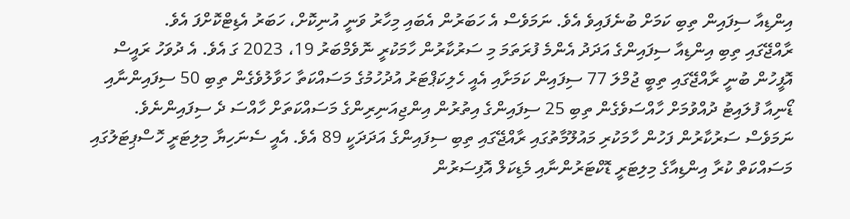އިންޑިއާ ސިފައިން ތިބި ކަމަށް ބުނެފައިވެ އެވެ. ނަމަވެސް އެ ހަބަރުން އެބައި މިހާރު ވަނީ އުނިކޮށް، ހަބަރު އެޑިޓްކޮށްފަ އެވެ.
ރާއްޖޭގައި ތިބި އިންޑިއާ ސިފައިންގެ އަދަދު އެންމެ ފުރަތަމަ މި ސަރުކާރުން ހާމަކުރީ ނޮވެމްބަރު 19، 2023 ގަ އެވެ. އެ ދުވަހު ރައީސް އޮފީހުން ބުނީ ރާއްޖޭގައި ތިބީ ޖުމްލަ 77 ސިފައިން ކަމަށާއި އެއީ ހެލިކަޕްޓަރު އުދުހުމުގެ މަސައްކަތާ ހަވާލުވެގެން ތިބި 50 ސިފައިންނާއި ޑޯނިއާ ފުލައިޓު ދުއްވުމަށް ހާއްސަވެގެން ތިބި 25 ސިފައިންގެ އިތުރުން އިންޖިއަނިރިންގެ މަސައްކަތަށް ހާއްސަ ދެ ސިފައިންނެވެ.
ނަމަވެސް ސަރުކާރުން ފަހުން ހާމަކުރި މައުލޫމާތުގައި ރާއްޖޭގައި ތިބި ސިފައިންގެ އަދަދަކީ 89 އެވެ. އެއީ ސެނަހިޔާ މިލިޓަރީ ހޮސްޕިޓަލުގައި މަސައްކަތް ކުރާ އިންޑިއާގެ މިލިޓަރީ ޑޮކްޓަރުންނާއި މެޑިކަލް އޮފިސަރުން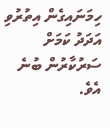ހިމަނައިގެން އިތުރުވި އަދަދު ކަމަށް ސަރުކާރުން ބުނެ އެވެ.